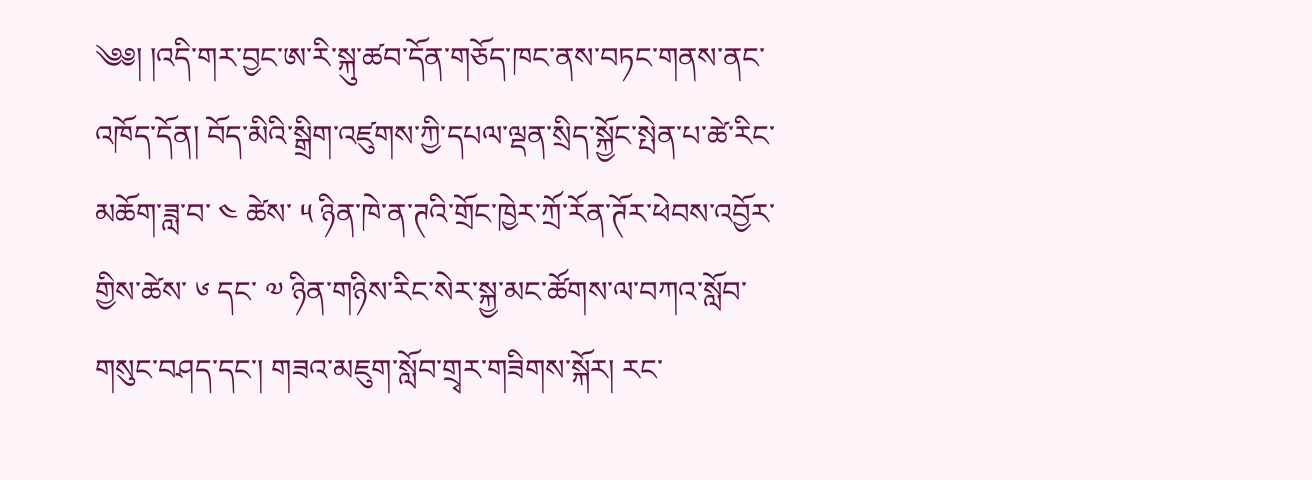༄༅། །འདི་གར་བྱང་ཨ་རི་སྐུ་ཚབ་དོན་གཅོད་ཁང་ནས་བཏང་གནས་ནང་འཁོད་དོན། བོད་མིའི་སྒྲིག་འཛུགས་ཀྱི་དཔལ་ལྡན་སྲིད་སྐྱོང་སྤེན་པ་ཚེ་རིང་མཆོག་ཟླ་བ་ ༤ ཚེས་ ༥ ཉིན་ཁེ་ན་ཊའི་གྲོང་ཁྱེར་ཀྲོ་རོན་ཊོར་ཕེབས་འབྱོར་གྱིས་ཚེས་ ༦ དང་ ༧ ཉིན་གཉིས་རིང་སེར་སྐྱ་མང་ཚོགས་ལ་བཀའ་སློབ་གསུང་བཤད་དང་། གཟའ་མཇུག་སློབ་གྲྭར་གཟིགས་སྐོར། རང་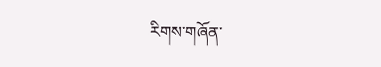རིགས་གཞོན་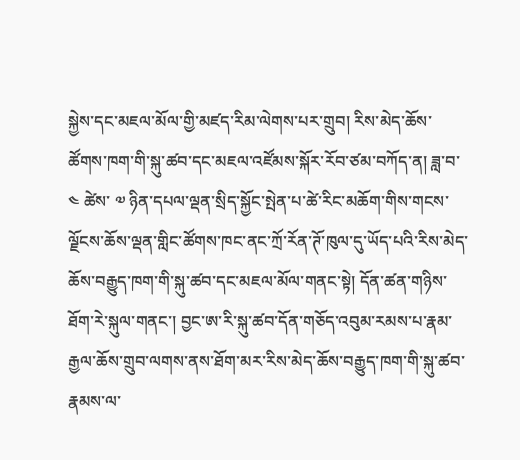སྐྱེས་དང་མཇལ་མོལ་གྱི་མཛད་རིམ་ལེགས་པར་གྲུབ། རིས་མེད་ཆོས་ཚོགས་ཁག་གི་སྐུ་ཚབ་དང་མཇལ་འཛོམས་སྐོར་རོབ་ཙམ་བཀོད་ན། ཟླ་བ་ ༤ ཚེས་ ༧ ཉིན་དཔལ་ལྡན་སྲིད་སྐྱོང་སྤེན་པ་ཚེ་རིང་མཆོག་གིས་གངས་ལྗོངས་ཆོས་ལྡན་གླིང་ཚོགས་ཁང་ནང་ཀྲོ་རོན་ཊོ་ཁུལ་དུ་ཡོད་པའི་རིས་མེད་ཆོས་བརྒྱུད་ཁག་གི་སྐུ་ཚབ་དང་མཇལ་མོལ་གནང་སྟེ། དོན་ཚན་གཉིས་ཐོག་རེ་སྐུལ་གནང་། བྱང་ཨ་རི་སྐུ་ཚབ་དོན་གཅོད་འབུམ་རམས་པ་རྣམ་རྒྱལ་ཆོས་གྲུབ་ལགས་ནས་ཐོག་མར་རིས་མེད་ཆོས་བརྒྱུད་ཁག་གི་སྐུ་ཚབ་རྣམས་ལ་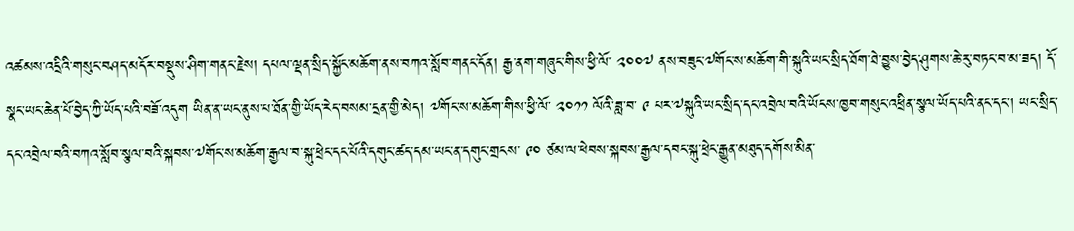འཚམས་འདྲིའི་གསུང་བཤད་མདོར་བསྡུས་ཤིག་གནང་རྗེས། དཔལ་ལྡན་སྲིད་སྐྱོང་མཆོག་ནས་བཀའ་སློབ་གནང་དོན། རྒྱ་ནག་གཞུང་གིས་ཕྱི་ལོ་ ༢༠༠༧ ནས་བཟུང་༧གོང་ས་མཆོག་གི་སྐུའི་ཡང་སྲིད་ཐོག་ཐེ་བྱུས་བྱེད་ཤུགས་ཆེ་རུ་བཏང་བ་མ་ཟད། དོ་སྣང་ཡང་ཆེན་པོ་བྱེད་ཀྱི་ཡོད་པའི་བཟོ་འདུག ཡིན་ན་ཡང་ནུས་པ་ཐོན་གྱི་ཡོད་རེད་བསམ་དྲན་གྱི་མེད། ༧གོང་ས་མཆོག་གིས་ཕྱི་ལོ་ ༢༠༡༡ ལོའི་ཟླ་བ་ ༩ པར་༧སྐུའི་ཡང་སྲིད་དང་འབྲེལ་བའི་ཡོངས་ཁྱབ་གསུང་འཕྲིན་སྩལ་ཡོད་པའི་ནང་དང་། ཡང་སྲིད་དང་འབྲེལ་བའི་བཀའ་སློབ་སྩལ་བའི་སྐབས་༧གོང་ས་མཆོག་རྒྱལ་བ་སྐུ་ཕྲེང་དང་པོའི་དགུང་ཚད་དམ་ཡང་ན་དགུང་གྲངས་ ༩༠ ཙམ་ལ་ཕེབས་སྐབས་རྒྱལ་དབང་སྐུ་ཕྲེང་རྒྱུན་མཐུད་དགོས་མིན་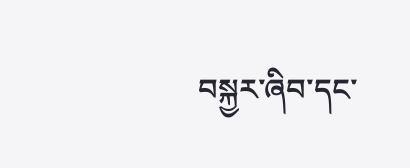བསྐྱར་ཞིབ་དང་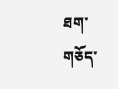ཐག་གཅོད་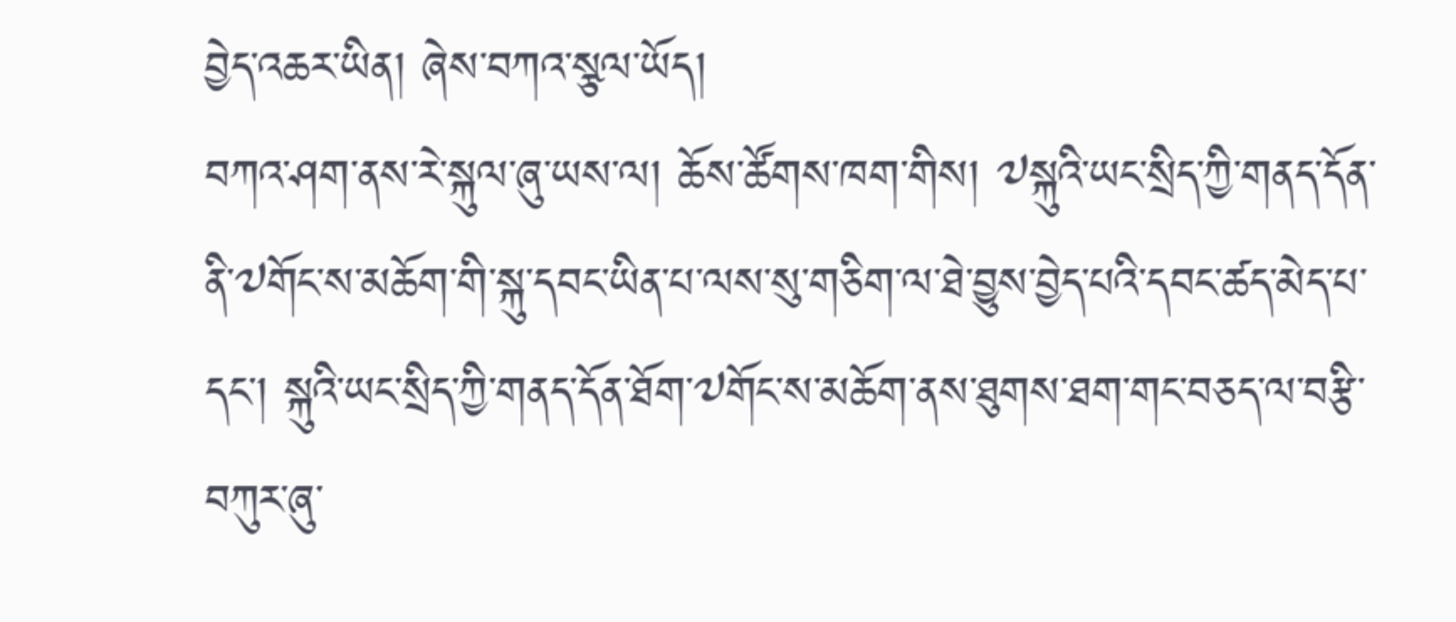བྱེད་འཆར་ཡིན། ཞེས་བཀའ་སྩལ་ཡོད།
བཀའ་ཤག་ནས་རེ་སྐུལ་ཞུ་ཡས་ལ། ཆོས་ཚོགས་ཁག་གིས། ༧སྐུའི་ཡང་སྲིད་ཀྱི་གནད་དོན་ནི་༧གོང་ས་མཆོག་གི་སྐུ་དབང་ཡིན་པ་ལས་སུ་གཅིག་ལ་ཐེ་བྱུས་བྱེད་པའི་དབང་ཚད་མེད་པ་དང་། སྐུའི་ཡང་སྲིད་ཀྱི་གནད་དོན་ཐོག་༧གོང་ས་མཆོག་ནས་ཐུགས་ཐག་གང་བཅད་ལ་བརྩི་བཀུར་ཞུ་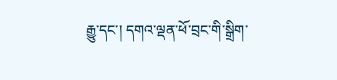རྒྱུ་དང་། དགའ་ལྡན་ཕོ་བྲང་གི་སྒྲིག་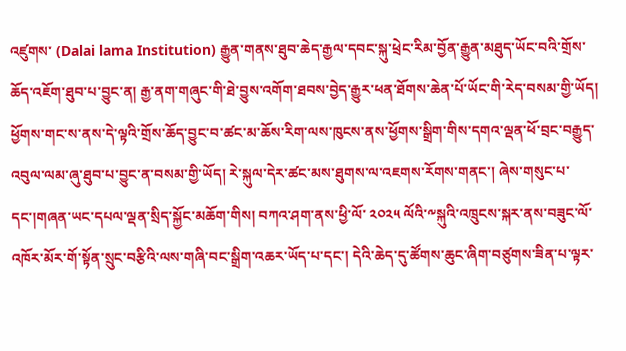འཛུགས་ (Dalai lama Institution) རྒྱུན་གནས་ཐུབ་ཆེད་རྒྱལ་དབང་སྐུ་ཕྲེང་རིམ་བྱོན་རྒྱུན་མཐུད་ཡོང་བའི་གྲོས་ཆོད་འཇོག་ཐུབ་པ་བྱུང་ན། རྒྱ་ནག་གཞུང་གི་ཐེ་བྱུས་འགོག་ཐབས་བྱེད་རྒྱུར་ཕན་ཐོགས་ཆེན་པོ་ཡོང་གི་རེད་བསམ་གྱི་ཡོད། ཕྱོགས་གང་ས་ནས་དེ་ལྟའི་གྲོས་ཆོད་བྱུང་བ་ཚང་མ་ཆོས་རིག་ལས་ཁུངས་ནས་ཕྱོགས་སྒྲིག་གིས་དགའ་ལྡན་ཕོ་བྲང་བརྒྱུད་འབུལ་ལམ་ཞུ་ཐུབ་པ་བྱུང་ན་བསམ་གྱི་ཡོད། རེ་སྐུལ་དེར་ཚང་མས་ཐུགས་ལ་འཇགས་རོགས་གནང་། ཞེས་གསུང་པ་དང་།གཞན་ཡང་དཔལ་ལྡན་སྲིད་སྐྱོང་མཆོག་གིས། བཀའ་ཤག་ནས་ཕྱི་ལོ་ ༢༠༢༥ ལོའི་༸སྐུའི་འཁྲུངས་སྐར་ནས་བཟུང་ལོ་འཁོར་མོར་གོ་སྟོན་སྲུང་བརྩིའི་ལས་གཞི་བང་སྒྲིག་འཆར་ཡོད་པ་དང་། དེའི་ཆེད་དུ་ཚོགས་ཆུང་ཞིག་བཙུགས་ཟིན་པ་ལྟར་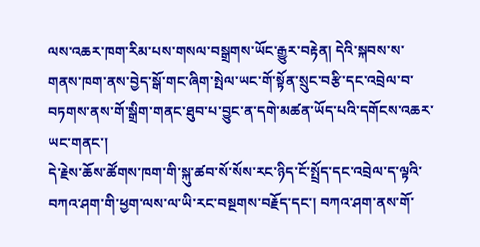ལས་འཆར་ཁག་རིམ་པས་གསལ་བསྒྲགས་ཡོང་རྒྱུར་བརྟེན། དེའི་སྐབས་ས་གནས་ཁག་ནས་བྱེད་སྒོ་གང་ཞིག་སྤེལ་ཡང་གོ་སྟོན་སྲུང་བརྩི་དང་འབྲེལ་བ་བཏགས་ནས་གོ་སྒྲིག་གནང་ཐུབ་པ་བྱུང་ན་དགེ་མཚན་ཡོད་པའི་དགོངས་འཆར་ཡང་གནང་།
དེ་རྗེས་ཆོས་ཚོགས་ཁག་གི་སྐུ་ཚབ་སོ་སོས་རང་ཉིད་ངོ་སྤྲོད་དང་འབྲེལ་ད་ལྟའི་བཀའ་ཤག་གི་ཕྱག་ལས་ལ་ཡི་རང་བསྔགས་བརྗོད་དང་། བཀའ་ཤག་ནས་གོ་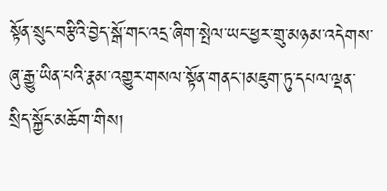སྟོན་སྲུང་བརྩིའི་བྱེད་སྒོ་གང་འདྲ་ཞིག་སྤེལ་ཡང་ཕྱར་གྲུ་མཉམ་འདེགས་ཞུ་རྒྱུ་ཡིན་པའི་རྣམ་འགྱུར་གསལ་སྟོན་གནང་།མཇུག་ཏུ་དཔལ་ལྡན་སྲིད་སྐྱོང་མཆོག་གིས།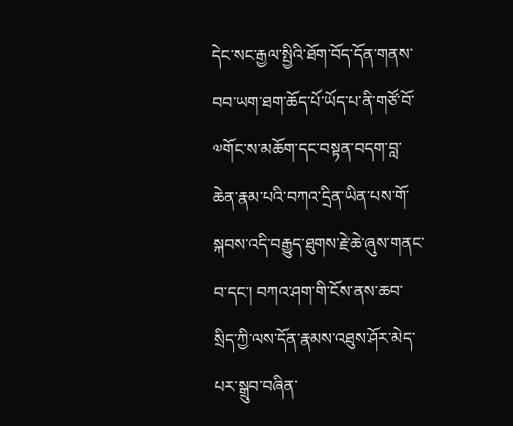དེང་སང་རྒྱལ་སྤྱིའི་ཐོག་བོད་དོན་གནས་བབ་ཡག་ཐག་ཆོད་པོ་ཡོད་པ་ནི་གཙོ་བོ་༧གོང་ས་མཆོག་དང་བསྟན་བདག་བླ་ཆེན་རྣམ་པའི་བཀའ་དྲིན་ཡིན་པས་གོ་སྐབས་འདི་བརྒྱུད་ཐུགས་རྗེ་ཆེ་ཞུས་གནང་བ་དང་། བཀའ་ཤག་གི་ངོས་ནས་ཆབ་སྲིད་ཀྱི་ལས་དོན་རྣམས་འཐུས་ཤོར་མེད་པར་སྒྲུབ་བཞིན་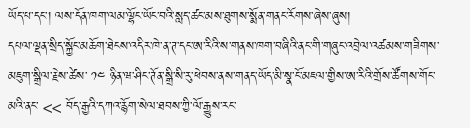ཡོད་པ་དང་། ལས་དོན་ཁག་ལམ་ལྷོང་ཡོང་བའི་སླད་ཚང་མས་ཐུགས་སྨོན་གནང་རོགས་ཞེས་ཞུས།
དཔལ་ལྡན་སྲིད་སྐྱོང་མཆོག་ཐེངས་འདིར་ཁེ་ན་ཊ་དང་ཨ་རིའི་ས་གནས་ཁག་བཞིའི་ནང་གི་གཞུང་འབྲེལ་འཚམས་གཟིགས་མཇུག་སྒྲིལ་རྗེས་ཚེས་ ༡༤ ཉིན་ཝ་ཤིང་ཊོན་སྒྲི་སི་རུ་ཕེབས་ནས་གནད་ཡོད་མི་སྣ་ངོ་མཇལ་གྱིས་ཨ་རིའི་གྲོས་ཚོགས་གོང་མའི་ནང་ << བོད་རྒྱའི་དཀའ་རྙོག་སེལ་ཐབས་ཀྱི་ལོ་རྒྱུས་རང་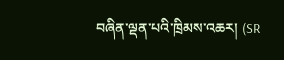བཞིན་ལྡན་པའི་ཁྲིམས་འཆར། (SR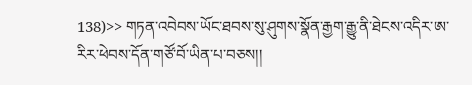138)>> གཏན་འབེབས་ཡོང་ཐབས་སུ་ཤུགས་སྣོན་རྒྱག་རྒྱུ་ནི་ཐེངས་འདིར་ཨ་རིར་ཕེབས་དོན་གཙོ་བོ་ཡིན་པ་བཅས།།